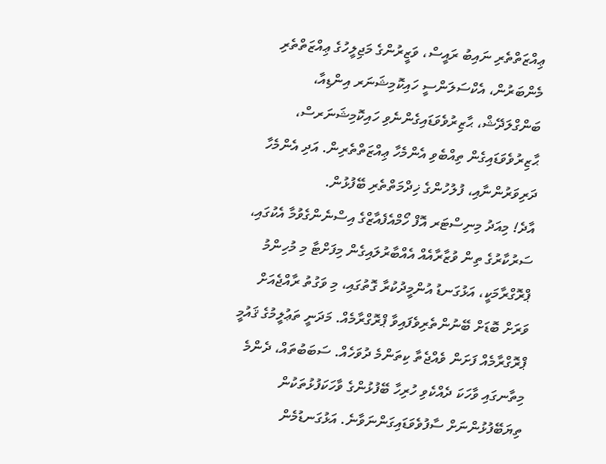ޢިއްޒަތްތެރި ނައިބު ރައީސް، ވަޒީރުންގެ މަޖިލީހުގެ ޢިއްޒަތްތެރި މެންބަރުން، އެކްސަލަންސީ ހައިކޮމިޝަނަރ އިންޑިއާ، ބަންގްލަދޭޝް، ޙާޒިރުވެވަޑައިގެންނެވި ހައިކޮމިޝަނަރސް، ޙާޒިރުވެވަޑައިގެން ތިއްބެވި އެންމެހާ ޢިއްޒަތްތެރިން. އަދި އެންމެހާ ދަރިވަރުންނާއި، ފުލުހުންގެ ޚިދްމަތްތެރި ބޭފުޅުން.
އާދެ! މިއަދު މިނިސްޓަރ އޮފް ހޯމްއެފެއާޒްގެ އިސްނެންގެވުމާ އެކުގައި، ސަރުކާރުގެ ތިން ވުޒާރާއެއް އެއްބާރުލައިގެން މިފަށްޓާ މި މުހިންމު ޕްރޮގްރާމަކީ، އަޅުގަނޑު އުންމީދުކުރާ ގޮތުގައި، މި ވަގުތު ރާއްޖެއަށް ވަރަށް ބޮޑަށް ބޭނުންތެރިވެފައިވާ ޕްރޮގްރާމެއް. މަދަނީ ތަޢުލީމުގެ ޤައުމީ ޕްރޮގްރާމެއް ފަށަން ވެއްޖެތާ ކިތަންމެ ދުވަހެއް. ސަބަބުތައް، ދެންމެ މިތާނގައި ވާހަކަ ދެއްކެވި ހުރިހާ ބޭފުޅުންގެ ވާހަކަފުޅުތަކުން ތިޔަބޭފުޅުންނަށް ސާފުވެވަޑައިގަންނަވާނެ. އަޅުގަނޑުމެން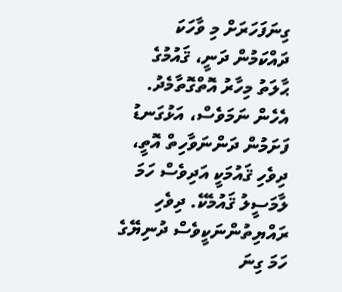ގިނަފަހަރަށް މި ވާހަކަ ދައްކަމުން ދަނީ، ޤައުމުގެ ޙާލަތު މިހާރު އޮތްގޮތާމެދު. އެހެން ނަމަވެސް، އަޅުގަނޑު ފަށަމުން ދަންނަވާހިތް އޮތީ، ދިވެހި ޤައުމަކީ އަދިވެސް ހަމަ ލާމަސީލު ޤައުމެކޭ. ދިވެހި ރައްޔިތުންނަކީވެސް ދުނިޔޭގެ ހަމަ ގިނަ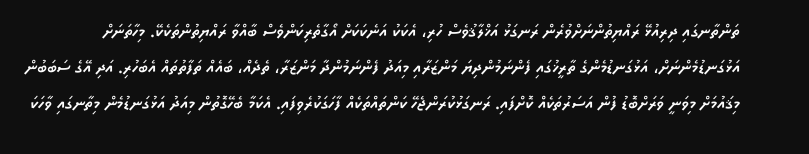ތަންތާނގައި ދިރިއުޅޭ ރައްޔިތުންނަށްވުރެން ރަނގަޅު އަޚްލާޤުވެސް ހުރި، އެކަކު އަނެކަކަށް އޯގާތެރިކަންވެސް ބާއްވާ ރައްޔިތުންތަކެކޭ. މިހާތަނަށް އަޅުގަނޑުމެންނަށް، އަޅުގަނޑުމެންގެ ތާރީޚުގައި ފެންނަމުންދިޔަ މަންޒަރާއި މިއަދު ފެންނަމުންދާ މަންޒަރާ، ތެދެއް، ބައެއް ތަފާތުތައް އެބަހުރި. އަދި އޭގެ ސަބަބުން މިޤައުމަށް މިވަނީ ވަރަށްބޮޑު ފުން އަސަރުތަކެއް ކޮށްފައި. ރަނގަޅުކުރަންޖެހޭ ކަންތައްތަކެއް ފާހަގަކުރެވިފައި. އެކަމާ ބެހޭގޮތުން މިއަދު އަޅުގަނޑުމެން މިތާނގައި ވާހަކަ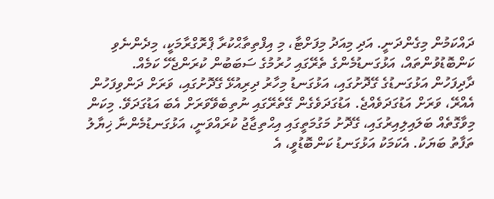ދައްކަމުން މިގެންދަނީ. އަދި މިއަދު މިފަށްޓާ، މި އިފްތިތާޙްކުރާ ޕްރޮގްރާމަކީ، މިދެންނެވި ކަންބޮޑުވުންތައް، އަޅުގަނޑުމެންގެ ތެރޭގައި ހުރުމުގެ ސަބަބުން ކުރަންޖެހޭ ކަމެއް.
ދާދިފަހުން އަޅުގަނޑުގެ ގޭދޮށުގައި، އަޅުގަނޑު މިހާރު ދިރިއުޅޭ ގޭދޮށުގައި، ވަރަށް ދަންވިފަހުން އެއްރޭ، ވަރަށް އަޑުގަދަވެއްޖެ. އަޑުގަދަވެގެން ގޭތެރޭގައި ނުތިބެވޭވަރަށް އެބަ އަޑުގަދަވޭ. މިކަން މިވާގޮތެއް ބަލައިލިއިރުގައި، ގޭދޮށު މަގުމަތީގައި އިޙްތިޖާޖު ކުރައްވަނީ، އަޅުގަނޑުމެންނާ ޚިޔާލު ތަފާތު ބަޔަކު. އެކަމަކު އަޅުގަނޑު ކަންބޮޑުވީ، އެ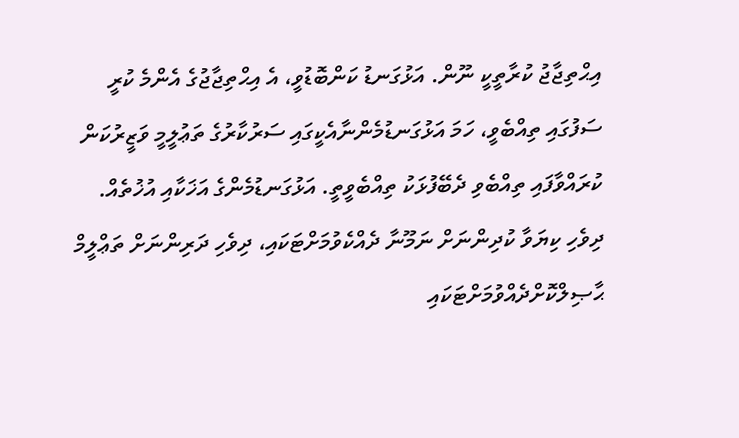އިޙްތިޖާޖު ކުރާތީކީ ނޫން. އަޅުގަނޑު ކަންބޮޑުވީ، އެ އިޙްތިޖާޖުގެ އެންމެ ކުރީ ސަފުގައި ތިއްބެވީ، ހަމަ އަޅުގަނޑުމެންނާއެކީގައި ސަރުކާރުގެ ތަޢުލީމީ ވަޒީރުކަން ކުރައްވާފައި ތިއްބެވި ދެބޭފުޅަކު ތިއްބެވީތީ. އަޅުގަނޑުމެންގެ އަޚަކާއި އުޚުތެއް. ދިވެހި ކިޔަވާ ކުދިންނަށް ނަމޫނާ ދެއްކެވުމަށްޓަކައި، ދިވެހި ދަރިންނަށް ތަޢްލީމް ޙާޞިލްކޮށްދެއްވުމަށްޓަކައި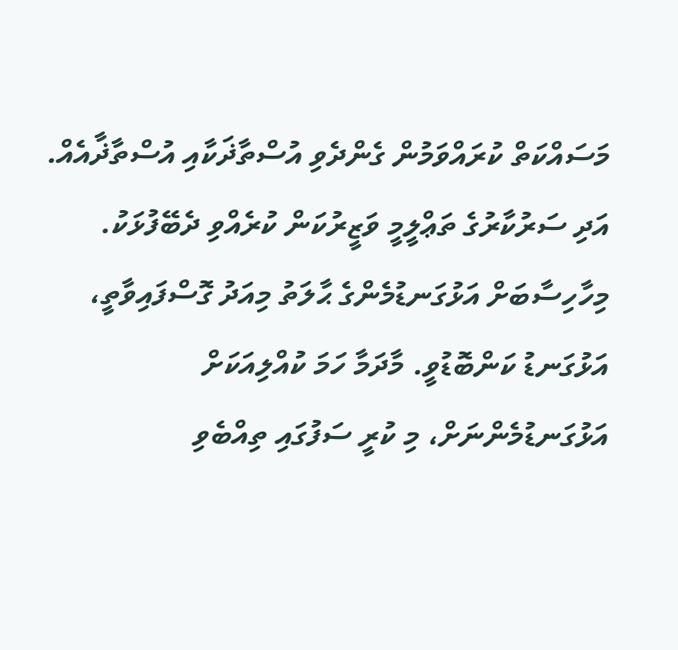މަސައްކަތް ކުރައްވަމުން ގެންދެވި އުސްތާޛަކާއި އުސްތާޛާއެއް. އަދި ސަރުކާރުގެ ތަޢްލީމީ ވަޒީރުކަން ކުރެއްވި ދެބޭފުޅަކު.
މިހާހިސާބަށް އަޅުގަނޑުމެންގެ ޙާލަތު މިއަދު ގޮސްފައިވާތީ، އަޅުގަނޑު ކަންބޮޑުވީ. މާދަމާ ހަމަ ކުއްލިއަކަށް އަޅުގަނޑުމެންނަށް، މި ކުރީ ސަފުގައި ތިއްބެވި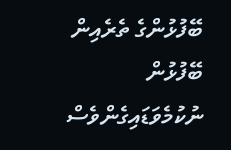ބޭފުޅުންގެ ތެރެއިން ބޭފުޅުން ނުކުމެވަޑައިގެންވެސް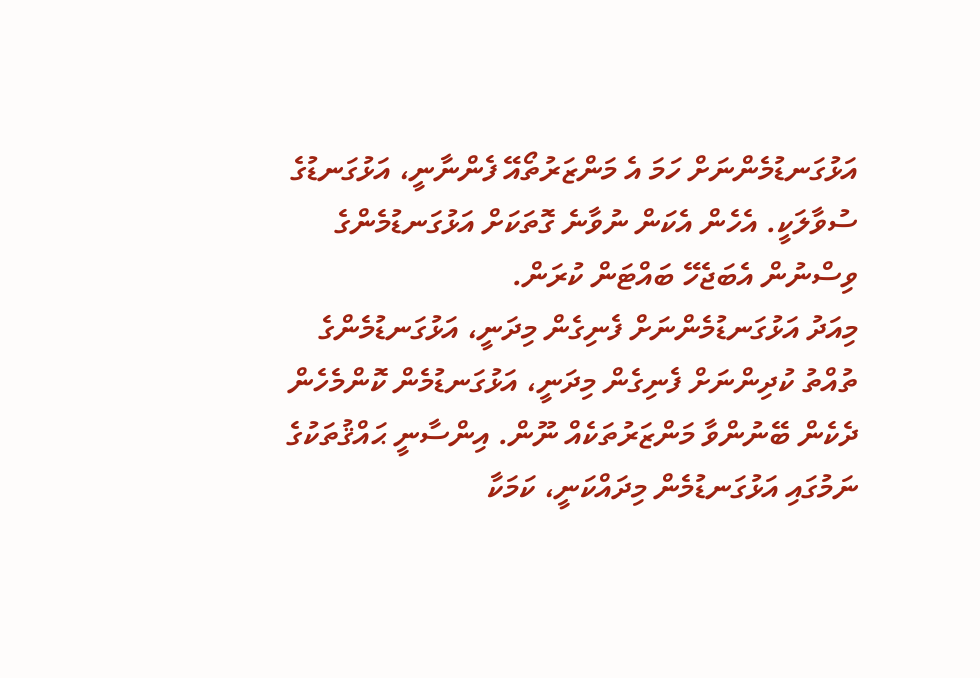އަޅުގަނޑުމެންނަށް ހަމަ އެ މަންޒަރުތޯއޭ ފެންނާނީ، އަޅުގަނޑުގެ ސުވާލަކީ. އެހެން އެކަން ނުވާނެ ގޮތަކަށް އަޅުގަނޑުމެންގެ ވިސްނުން އެބަޖެހޭ ބައްޓަން ކުރަން.
މިއަދު އަޅުގަނޑުމެންނަށް ފެނިގެން މިދަނީ، އަޅުގަނޑުމެންގެ ތުއްތު ކުދިންނަށް ފެނިގެން މިދަނީ، އަޅުގަނޑުމެން ކޮންމެހެން ދެކެން ބޭނުންވާ މަންޒަރުތަކެއް ނޫން. އިންސާނީ ޙައްޤުތަކުގެ ނަމުގައި އަޅުގަނޑުމެން މިދައްކަނީ، ކަމަކާ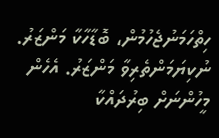ހިތްހަމަނުޖެހުމުން، ބޮޑާހާކާ މަންޒަރު. ނުކިޔަމަންތެރިވާ މަންޒަރު. އެހެން މީހުންނަށް ބިރުދައްކާ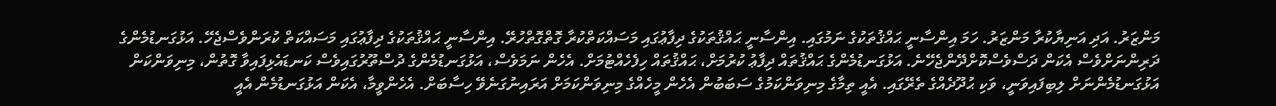މަންޒަރު. އަދި އަނިޔާކުރާ މަންޒަރު. ހަމަ އިންސާނީ ޙައްޤުތަކުގެ ނަމުގައި. އިންސާނީ ޙައްޤުތަކުގެ ދިފާޢުގައި މަސައްކަތްކުރާ ގޮތްގޮތްހުރޭ. އިންސާނީ ޙައްޤުތަކުގެ ދިފާޢުގައި މަސައްކަތް ކުރަންވެސްޖެހޭ. އަޅުގަނޑުމެންގެ ދަރިންނަށްވެސް އެކަން ދަސްވެސްކޮށްދޭންޖެހޭނެ. އަޅުގަނޑުމެންގެ ޙައްޤުތައް ދިފާޢު ކުރުމަށް، ޙައްޤުތައް ހިފެހެއްޓުމަށް. އެހެން ނަމަވެސް، އަޅުގަނޑުމެންގެ ދުސްތޫރުގައިވެސް ކަނޑައެޅިފައިވާ ގޮތުން، މިނިވަންކަން އަޅުގަނޑުމެންނަށް ލިބިފައިވަނީ، ވަކި ޙުދޫދެއްގެ ތެރޭގައި. އެއީ ތިމާގެ މިނިވަންކަމުގެ ސަބަބުން އެހެން މީހެއްގެ މިނިވަންކަމަށް އަރައިނުގަނެވޭ ހިސާބަށް. އެހެންވީމާ، އެކަން އަޅުގަނޑުމެން އެއީ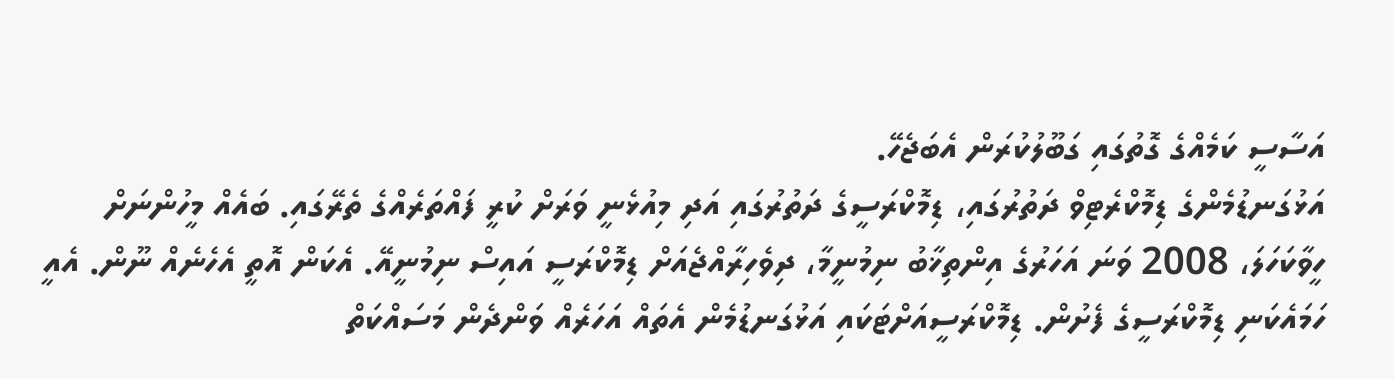އަސާސީ ކަމެއްގެ ގޮތުގައި ގަބޫލުކުރަން އެބަޖެހޭ.
އަޅުގަނޑުމެންގެ ޑިމޮކްރެޓިވް ދަތުރުގައި، ޑިމޮކްރަސީގެ ދަތުރުގައި އަދި މިއުޅެނީ ވަރަށް ކުރީ ފައްތަރެއްގެ ތެރޭގައި. ބައެއް މީހުންނަށް ހީވާކަހަލަ، 2008 ވަނަ އަހަރުގެ އިންތިޚާބު ނިމުނީމާ، ދިވެހިރާއްޖެއަށް ޑިމޮކްރަސީ އައިސް ނިމުނީއޭ. އެކަން އޮތީ އެހެނެއް ނޫން. އެއީ ހަމައެކަނި ޑިމޮކްރަސީގެ ފެށުން. ޑިމޮކްރަސީއަށްޓަކައި އަޅުގަނޑުމެން އެތައް އަހަރެއް ވަންދެން މަސައްކަތް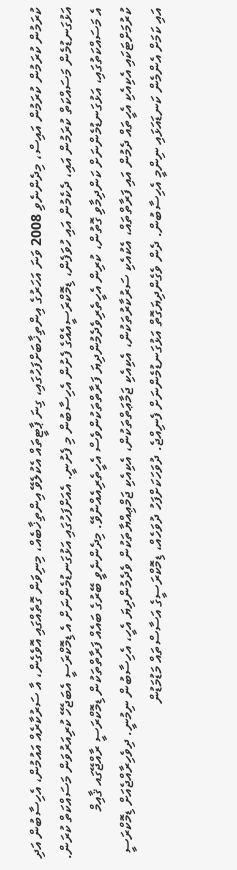ކުރަމުން ކުރަމުން ކުރަމުން އައިސް، މިދެންނެވި 2008 ވަނަ އަހަރުގެ އިންތިޚާބަށްފަހުގައި، ގިނަ ޕާޓީތައް އެކުލެވޭ އިންތިޚާބެއް، މިނިވަން ގޮތެއްގައި އޮވެގެން، އާ ސަރުކާރެއް އައުމުން، އެހިސާބުން އަދި އަޅުގަނޑުމެން މަސައްކަތް ކުރަމުން އައި، ދެކެމުން އައި ހުވަފެން، ޑިމޮކްރަސީއެއްގެ ފެށުން އެހިސާބުން މި ފެށުނީ. އެއަށްފަހުގައި އަޅުގަނޑުމެންނަށް އެ ޑިމޮކްރަސީ އެބަޖެހޭ ކުރިއަރުވަން މަސައްކަތް ކުރަން. އެ މަސައްކަތުގައި، އަޅުގަނޑުމެންނަށް ކަންދިމާވި ގޮތުން، ކުރިން އެހީތެރިވެދެމުންދިޔަ ފަރާތްތަކުންވެސް އެހީތެރިއެއްނުވޭ. މިދެންނެވީ ބޭރުގެ ބައެއް ފަރާތްތަކުން ޑިމޮކްރަސީ ރާއްޖޭގައ ޤާއިމް ކުރުމަށްޓަކައި އެކިއެކި އެހީތައް ދެމުން އައި ފަރާތްތައް، އެކުއެކި ސަރުކާރުތަކުން، އެކިއެކި ޖަމާޢަތްތަކުން، އެކިއެކި ޖަމްޢިއްޔާތަކުން ވެދެމުންދިޔަ އެހީ، އެހިސާބުން ނިމުނީ. ދިވެހިރާއްޖެއަށް ޑިމޮކްރަސީ އައި ކަމަށް އެންމެން ކަނޑައަޅައި ނިންމީ އެހިސާބުން. ދެން ވެގެންދިޔަގޮތް އަޅުގަނޑުމެންނަށް ފެނިއްޖެ. ދުވަހަކަށްފަހު ދުވަހެއް، ޑިމޮކްރަސީގެ އަސާސްތައް މަޑުމަޑުން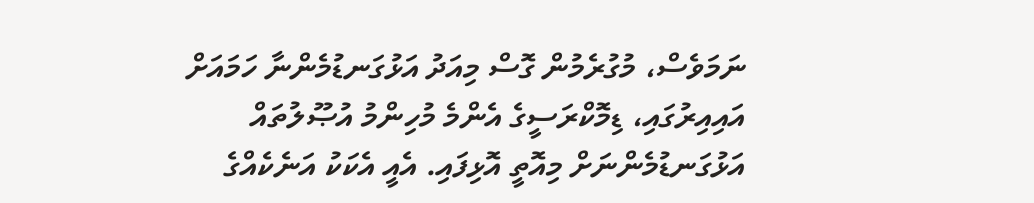ނަމަވެސް، މުގުރެމުން ގޮސް މިއަދު އަޅުގަނޑުމެންނާ ހަމައަށް އައިއިރުގައި، ޑިމޮކްރަސީގެ އެންމެ މުހިންމު އުޞޫލުތައް އަޅުގަނޑުމެންނަށް މިއޮތީ އޮޅިފައި. އެއީ އެކަކު އަނެކެއްގެ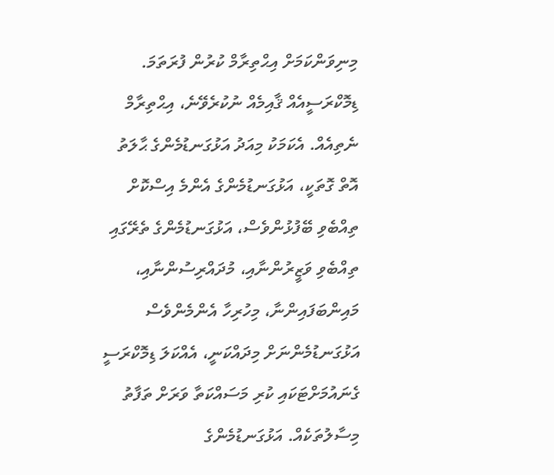މިނިވަންކަމަށް އިޙްތިރާމް ކުރުން ފުރަތަމަ. ޑިމޮކްރަސީއެއް ޤާއިމެއް ނުކުރެވޭނެ، އިޙްތިރާމް ނެތިއެއް. އެކަމަކު މިއަދު އަޅުގަނޑުމެންގެ ޙާލަތު އޮތް ގޮތަކީ، އަޅުގަނޑުމެންގެ އެންމެ އިސްކޮށް ތިއްބެވި ބޭފުޅުންވެސް، އަޅުގަނޑުމެންގެ ތެރޭގައި ތިއްބެވި ވަޒީރުންނާއި، މުދައްރިސުންނާއި، މައިންބަފައިންނާ، މިހުރިހާ އެންމެންވެސް އަޅުގަނޑުމެންނަށް މިދައްކަނީ، އެއްކަލަ ޑިމޮކްރަސީ ގެނައުމަށްޓަކައި ކުރި މަސައްކަތާ ވަރަށް ތަފާތު މިސާލުތަކެއް. އަޅުގަނޑުމެންގެ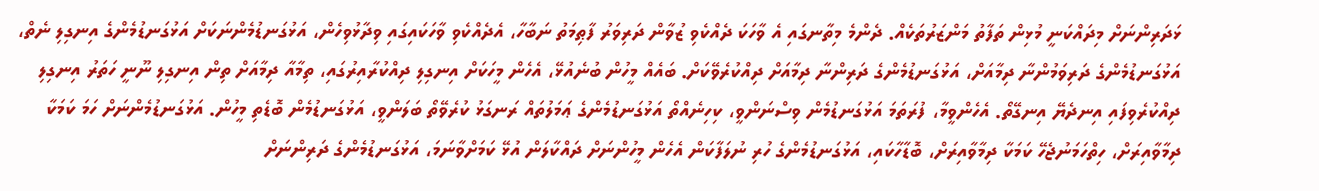ޅަދަރިންނަށް މިދައްކަނީ މުޅިން ތަފާތު މަންޒަރުތަކެއް. ދެންމެ މިތާނގައި އެ ވާހަކަ ދެއްކެވި ޒުވާން ދަރިވަރު ފާޠިމަތު ނަބާހާ، އެދެއްކެވި ވާހަކައިގައި ވިދާޅުވިހެން، އަޅުގަނޑުމެންނަކަށް އަޅުގަނޑުމެންގެ އިނގިލި ނެތް، އަޅުގަނޑުމެންގެ ދަރިވަމުންނާ ދިމާއަށް، އަޅުގަނޑުމެންގެ ދަރިންނާ ދިމާއަށް ދިއްކުރެވޭކަށް. ބައެއް މީހުން ބުނެއުޅޭ، އެހެން މީހަކަށް އިނގިލި ދިއްކުރާއިރުގައި، ތިމާއާ ދިމާއަށް ތިން އިނގިލި ނޫނީ ހަތަރު އިނގިލި ދިއްކުރެވިފައި އިނދެޔޭ އިނގޭތޯ. އެހެންވީމާ، ފުރަތަމަ އަޅުގަނޑުމެން ވިސްނަންވީ، ކިހިނެއްތޯ އަޅުގަނޑުމެންގެ ޢަމަލުތައް ރަނގަޅު ކުރެވޭތޯ ބަލަންވީ، އަޅުގަނޑުމެން ބޮޑެތި މީހުން. އަޅުގަނޑުމެންނަށް ހަމަ ކަމަކާ ދިމާވާއިރަށް، ހިތްހަމަނުޖެހޭ ކަމަކާ ދިމާވާއިރަށް، ބޮޑާހާކައި، އަޅުގަނޑުމެންގެ ހުރި ނުލަފާކަން އެހެން މީހުންނަށް ދައްކާލަން އުޅޭ ކަމަށްވާނަމަ، އަޅުގަނޑުމެންގެ ދަރިންނަށް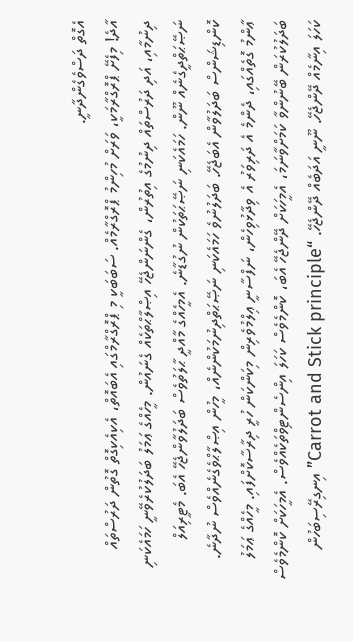އެގޮތް ދަސްވެގެންދާނީ.
އާދެ! މިފެށޭ ޕްރޮގްރާމަކީ، ވަރަށް މުހިންމު ޕްރޮގްރާމެއް. ސަބަބަކީ މި ޕްރޮގްރާމްގައި އެބައޮތް، އެކިއެކިގޮތް ގޮތުން ދަރުސްތައް ދިނުމާއި، އަދި ދަރުސްތައް ދިނުމުގެ އިތުރުން، ގެންނަންޖެހޭ އިޞްލާޙްތަކެއް ގެނައުން. މީހެއްގެ ޢަމަލު ބަދަލުކުރެވޭނީ ހަމައެކަނި ނަޞޭޙަތްދީގެނެއް ނޫން. ހަމައެކަނި ނަޞޭޙަތަކުން ނުގުޑާނެ. އެމީހެއްގެ މާއްދީ ޙާލަތުވެސް ބަދަލުވާންޖެހޭ އެބަ. މެޓީރިއަލް ކޮންޑިޝަންސް ބަދަލުވާން އެބަޖެހޭ. ބަދަލުނުވެ ހަމައެކަނި ނަޞޭޙަތްދިނުމަކުންނެއް، މީހުން އިޞްލާޙްވެގެނެއްވެސް ނުދާނެ. ޢާންމު ގޮތެއްގައި، ދެންމެ އެ ދަރިވަރު އެ ވިދާޅުވިހެން، ނަފްސާނީ ޢިލްމުވެރިން މިކަންކަން ހުރީ ދިރާސާކޮށްފައި. މީހެއްގެ ޢަމަލު ބަދަލުކުރަން ބޭނުންވާ ކަމަށްވާނަމަ، އެމީހަކަށް ދޭންޖެހޭ އެބަ، ކޮންމެވެސް ކަހަލަ އިންސެންޓިވްތަކެއްވެސް. އެމީހަކަށް ކޮންމެވެސް ކަހަލަ އިނާމެއް ދޭންޖެހޭ. ނޫނީ އަދަބެއް ދޭންޖެހޭ. “Carrot and Stick principle” އިނގިރޭސިބަހުން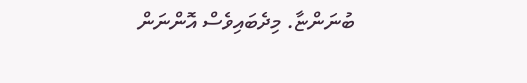ބުނަންޏާ. މިދެބައިވެސް އޮންނަން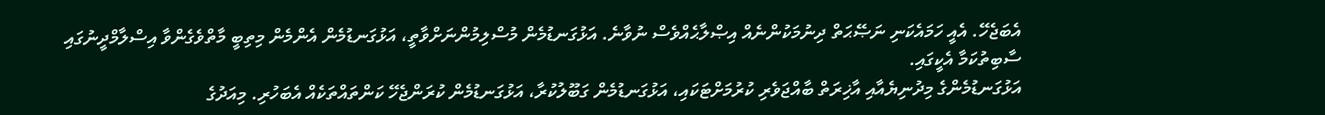އެބަޖެހޭ. އެއީ ހަމައެކަނި ނަޞޭޙަތް ދިނުމަކުންނެއް އިޞްލާޙެއްވެސް ނުވާނެ. އަޅުގަނޑުމެން މުސްލިމުންނަށްވާތީ، އަޅުގަނޑުމެން އެންމެން މިތިބީ މާތްވެގެންވާ އިސްލާމްދީނުގައި ސާބިތުކަމާ އެކީގައި.
އަޅުގަނޑުމެންގެ މިދުނިޔެއާއި އާޚިރަތް ބާއްޖަވެރި ކުރުމަށްޓަކައި، އަޅުގަނޑުމެން ގަބޫލުކުރާ، އަޅުގަނޑުމެން ކުރަންޖެހޭ ކަންތައްތަކެއް އެބަހުރި. މިއަދުގެ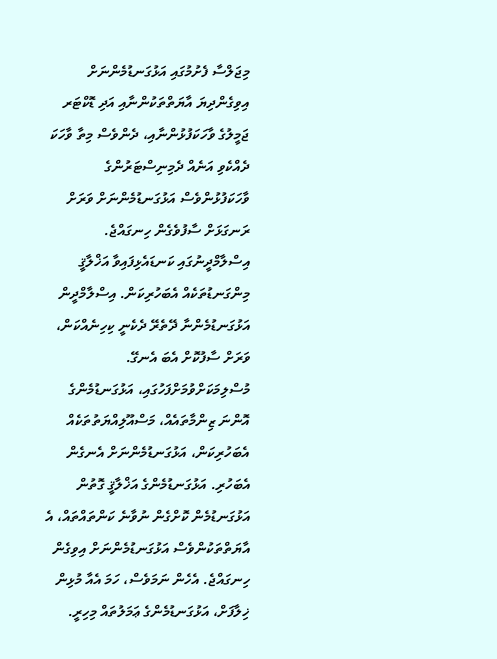މިޖަލްސާ ފެށުމުގައި އަޅުގަނޑުމެންނަށް އިވިގެންދިޔަ އާޔަތްތަކުންނާއި އަދި ޑޮކްޓަރ ޖަމީލުގެ ވާހަކަފުޅުންނާއި، ދެންވެސް މިތާ ވާހަކަ ދެއްކެވި އަނެއް ދެމިނިސްޓަރުންގެ ވާހަކަފުޅުންވެސް އަޅުގަނޑުމެންނަށް ވަރަށް ރަނގަޅަށް ސާފުވެގެން ހިނގައްޖެ. އިސްލާމްދީނުގައި ކަނޑައެޅިފައިވާ އަޚްލާޤީ މިންގަނޑުތަކެއް އެބަހުރިކަން. އިސްލާމްދީން އަޅުގަނޑުމެންނާ ދޭތެރޭ ދެކެނީ ކިހިނެއްކަން، ވަރަށް ސާފުކޮށް އެބަ އެނގޭ. މުސްލިމަކަށްވުމަށްފަހުގައި، އަޅުގަނޑުމެންގެ އޮންނަ ޒިންމާތައެއް، މަސްއޫލިއްޔަތުތަކެއް އެބަހުރިކަން، އަޅުގަނޑުމެންނަށް އެނގެން އެބަހުރި. އަޅުގަނޑުމެންގެ އަޚްލާޤީ ގޮތުން އަޅުގަނޑުމެން ކޮށްގެން ނުވާނެ ކަންތައްތައް، އެ އާޔަތްތަކުންވެސް އަޅުގަނޑުމެންނަށް އިވިގެން ހިނގައްޖެ. އެހެން ނަމަވެސް، ހަމަ އެއާ މުޅިން ޚިލާފަށް، އަޅުގަނޑުމެންގެ ޢަމަލުތައް މިހިރީ.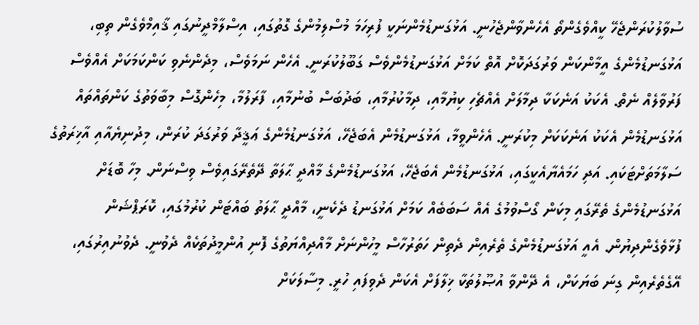ސުވާލުކުރަންޖެހޭ ކީއްވެގެންތޯ އެހެންވާންޖެހުނީ. އަޅުގަނޑުމެންނަކީ ފުރިހަމަ މުސްލިމުންގެ ގޮތުގައި، އިސްލާމްދީނުގައި ޤާއިމްވެގެން ތިބި، އަޅުގަނޑުމެންގެ އީމާންކަން ވަރުގަދަކޮށް އޮތް ކަމަށް އަޅުގަނޑުމެންވެސް ގަބޫލުކުރަނީ. އެހެން ނަމަވެސް، މިދެންނެވި ކަންކަމަކަށް އެއްވެސް ފަރުވާލެއް ނެތް. އެކަކު އަނެކަކާ ދިމާލަށް އެއްޗެހި ކިޔުމާއި، ދިމާކުރުމާއި، ބަދުބަސް ބުނުމާއި، ފާރަލުމާ، މިހެންގޮސް މިބާވަތުގެ ކަންތައްތައް އަޅުގަނޑުމެން އެކަކު އަނެކަކަށް މިކުރަނީ. އެހެންވީމާ، އަޅުގަނޑުމެން އެބަޖެހޭ، އަޅުގަނޑުމެންގެ ޢަޤީދާ ވަރުގަދަ ކުރަން، މިދުނިޔެއާއި އާޚިރަތުގެ ސަލާމަތަށްޓަކައި. އަދި ހަމައެޔާއެކީގައި، އަޅުގަނޑުމެން އެބަޖެހޭ، އަޅުގަނޑުމެންގެ މާއްދީ ޙާލަތާ ދޭތެރޭގައިވެސް ވިސްނަން. މިހާ ބޮޑަށް އަޅުގަނޑުމެންގެ ތެރޭގައި މިކަން ގޯސްވުމުގެ އެއް ސަބަބެއް ކަމަށް އަޅުގަނޑު ދެކެނީ، މާއްދީ ޙާލަތު ބައްޓަން ކުރުމުގައި، ކޮރަޕްޝަން ފުޅާވެގެންދިޔުން. އެއީ އަޅުގަނޑުމެންގެ ތެރެއިން ދެތިން ހަތަރުހާސް މީހުންނަށް މާއްދިއްޔަތުގެ ފޮނި އުންމީދުތަކެއް ދެވުނީ. ދެވުނުއިރުގައި، އޭގެތެރެއިން ގިނަ ބަޔަކަށް، އެ ދޭންވާ އުޞޫލުތަކާ ޚިލާފަށް އެކަން ދެވިފައި ހުރީ. މިސާލަކަށް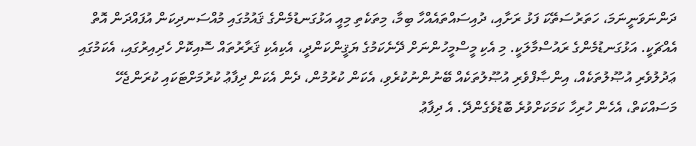ދަންނަވަނީނަމަ، ހަތަރުސަތޭކަ ފަޅު ރަށާއި، ދުއިސައްތައެއްހާ ބިމާ، މިތަކެތި މިއީ އަޅުގަނޑުމެންގެ ޤައުމުގައި މުއްސަނދިކަން އުފައްދަން އޮތް އެއްޗަކީ. އަޅުގަނޑުމެންގެ ރައުސްމާލަކީ. މި އެކި މީސްމީހުންނަށް ދޭނެކަމުގެ ޔަޤީންކަންދީ، އެކިއެކި ޤަރާރުތައް ސޮއިކޮށް ހެދިއިރުގައި، އެކަމުގައި ޢަދުލުވެރި އުޞޫލުތަކެއް، އިންޞާފްވެރި އުޞޫލުތަކެއް ބޭނުންނުކުރެވި، އެކަން ކުރުމުން، ދެން އެކަން ދިފާޢު ކުރުމަށްޓަކައި ކުރަންޖެހޭ މަސައްކަތް، އެހެން ހުރިހާ ކަމަކަށްވުރެ ބޮޑުވެގެންދޭ. އެ ދިފާޢު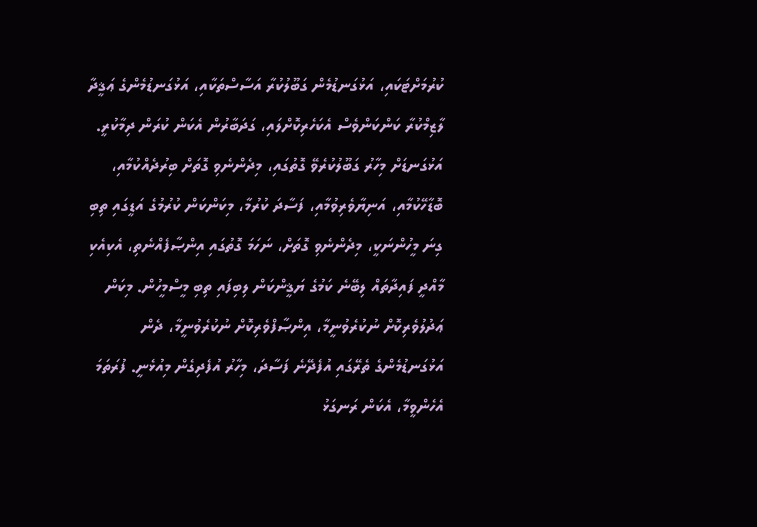ކުރުމަށްޓަކައި، އަޅުގަނޑުމެން ގަބޫލުކުރާ އަސާސްތަކާއި، އަޅުގަނޑުމެންގެ ޢަޤީދާ ލާޒިމްކުރާ ކަންކަންވެސް އެކަހެރިކޮށްލައި، ގަދަބާރުން އެކަން ކުރަން ދިމާކުރީ. އަޅުގަނޑަށް މިހާރު ގަބޫލުކުރެވޭ ގޮތުގައި، މިދެންނެވި ގޮތަށް ބިރުދެއްކުމާއި، ބޮޑާހޭކުމާއި، އަނިޔާވެރިވުމާއި، ފަސާދަ ކުރުމާ، މިކަންކަން ކުރުމުގެ އަޑީގައި ތިބި ގިނަ މީހުންނަކީ، މިދެންނެވި ގޮތަށް، ނަހަމަ ގޮތުގައި އިންޞާފެއްނެތި، އެކިއެކި މާއްދީ ފައިދާތައް ލިބޭނެ ކަމުގެ ޔަޤީންކަން ލިބިފައި ތިބި މީސްމީހުން. މިކަން ޢަދުލުވެރިކޮށް ނުކުރެވުނީމާ، އިންޞާފްވެރިކޮށް ނުކުރެވުނީމާ، ދެން އަޅުގަނޑުމެންގެ ތެރޭގައި އުފެދޭނެ ފަސާދަ، މިހާރު އުފެދިގެން މިއުޅެނީ. ފުރަތަމަ އެހެންވީމާ، އެކަން ރަނގަޅު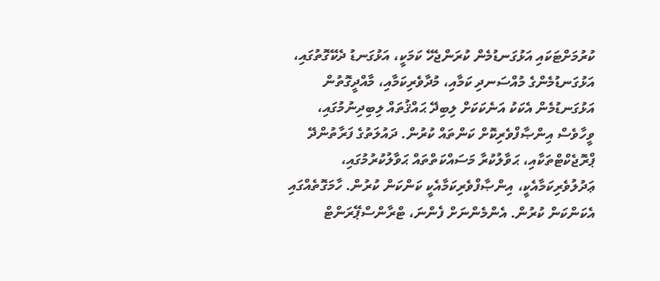ކުރުމަށްޓަކައި އަޅުގަނޑުމެން ކުރަންޖެހޭ ކަމަކީ، އަޅުގަނޑު ދެކޭގޮތުގައި، އަޅުގަނޑުމެންގެ މުއްސަނދި ކަމާއި، މުދާވެރިކަމާއި، މާއްދީގޮތުން އަޅުގަނޑުމެން އެކަކު އަނެކަކަށް ލިބިދޭ ޙައްޤުތައް ލިބިދިނުމުގައި، ވީހާވެސް އިންޞާފްވެރިކޮށް ކަންތައް ކުރުން. ދައުލަތުގެ ފަރާތުންދޭ ޕްރޮޖެކްޓްތަކާއި، ޙަވާލުކުރާ މަސައްކަތްތައް ޙަވާލުކުރުމުގައި، ޢަދުލުވެރިކަމާއެކީ، އިންޞާފްވެރިކަމާއެކީ ކަންކަން ކުރުން. ހާމަގޮތެއްގައި އެކަންކަން ކުރުން. އެންމެންނަށް ފެންނަ، ޓްރާންސްޕޭރަންޓް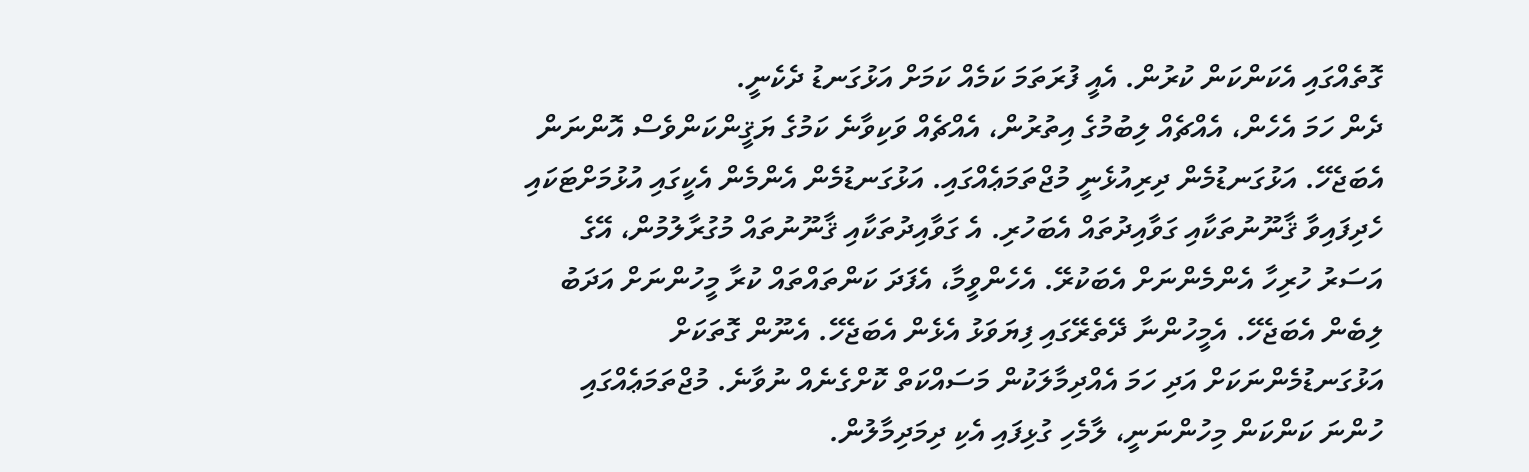ގޮތެއްގައި އެކަންކަން ކުރުން. އެއީ ފުރަތަމަ ކަމެއް ކަމަށް އަޅުގަނޑު ދެކެނީ.
ދެން ހަމަ އެހެން، އެއްޗެއް ލިބުމުގެ އިތުރުން، އެއްޗެއް ވަކިވާނެ ކަމުގެ ޔަޤީންކަންވެސް އޮންނަން އެބަޖެހޭ. އަޅުގަނޑުމެން ދިރިއުޅެނީ މުޖްތަމަޢެއްގައި. އަޅުގަނޑުމެން އެންމެން އެކީގައި އުޅުމަށްޓަކައި ހެދިފައިވާ ޤާނޫނުތަކާއި ގަވާއިދުތައް އެބަހުރި. އެ ގަވާއިދުތަކާއި ޤާނޫނުތައް މުގުރާލުމުން، އޭގެ އަސަރު ހުރިހާ އެންމެންނަށް އެބަކުރޭ. އެހެންވީމާ، އެފަދަ ކަންތައްތައް ކުރާ މީހުންނަށް އަދަބު ލިބެން އެބަޖެހޭ. އެމީހުންނާ ދޭތެރޭގައި ފިޔަވަޅު އެޅެން އެބަޖެހޭ. އެނޫން ގޮތަކަށް އަޅުގަނޑުމެންނަކަށް އަދި ހަމަ އެއްދިމާލަކުން މަސައްކަތް ކޮށްގެނެއް ނުވާނެ. މުޖްތަމަޢެއްގައި ހުންނަ ކަންކަން މިހުންނަނީ، ލާމެހި ގުޅިފައި އެކި ދިމަދިމާލުން.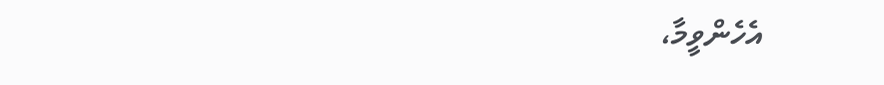އެހެންވީމާ،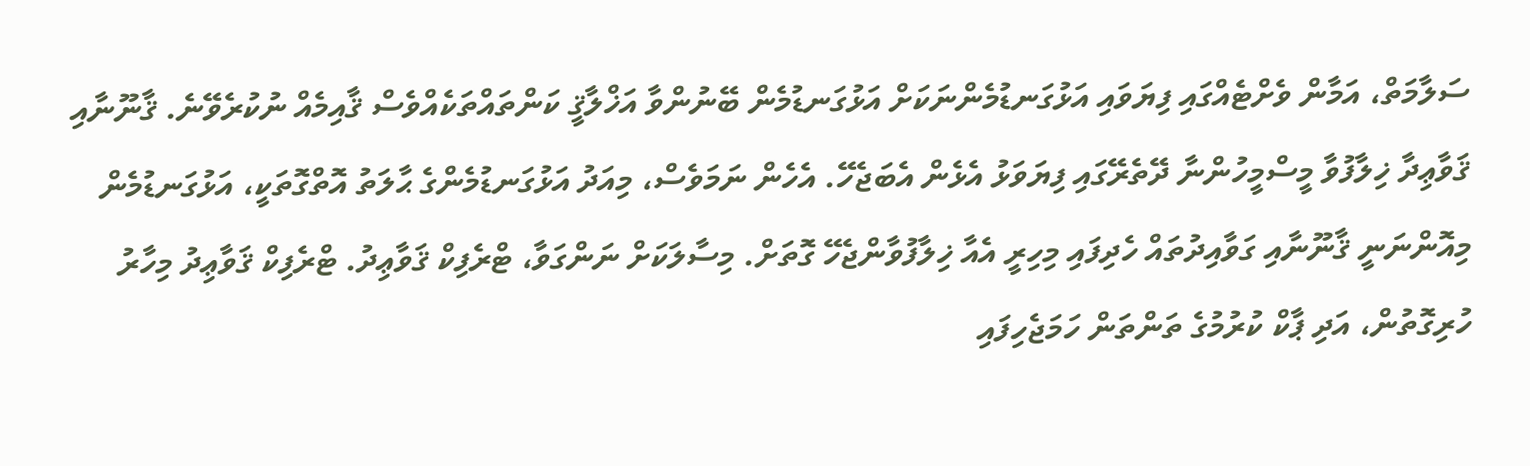ސަލާމަތް، އަމާން ވެށްޓެއްގައި ފިޔަވައި އަޅުގަނޑުމެންނަކަށް އަޅުގަނޑުމެން ބޭނުންވާ އަޚްލާޤީ ކަންތައްތަކެއްވެސް ޤާއިމެއް ނުކުރެވޭނެ. ޤާނޫނާއި ޤަވާޢިދާ ޚިލާފުވާ މީސްމީހުންނާ ދޭތެރޭގައި ފިޔަވަޅު އެޅެން އެބަޖެހޭ. އެހެން ނަމަވެސް، މިއަދު އަޅުގަނޑުމެންގެ ޙާލަތު އޮތްގޮތަކީ، އަޅުގަނޑުމެން މިއޮންނަނީ ޤާނޫނާއި ގަވާއިދުތައް ހެދިފައި މިހިރީ އެއާ ޚިލާފުވާންޖެހޭ ގޮތަށް. މިސާލަކަށް ނަންގަވާ، ޓްރެފިކް ޤަވާޢިދު. ޓްރެފިކް ޤަވާޢިދު މިހާރު ހުރިގޮތުން، އަދި ޕާކް ކުރުމުގެ ތަންތަން ހަމަޖެހިފައި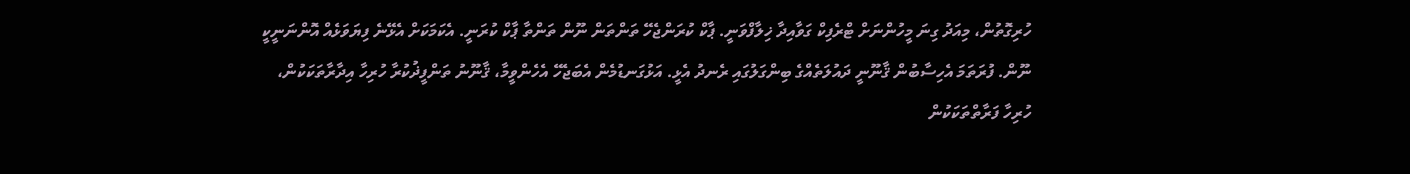ހުރިގޮތުން، މިއަދު ގިނަ މީހުންނަށް ޓްރެފިކް ގަވާއިދާ ޚިލާފްވަނީ. ޕާކް ކުރަންޖެހޭ ތަންތަން ނޫން ތަންތާ ޕާކް ކުރަނީ. އެކަމަކަށް އެޅޭނެ ފިޔަވަޅެއް އޮންނަނީކީ ނޫން. ފުރަތަމަ އެހިސާބުން ޤާނޫނީ ދައުލަތެއްގެ ބިންގަލުގައި ރެނދު އެޅީ. އަޅުގަނޑުމެން އެބަޖެހޭ އެހެންވީމާ، ޤާނޫނު ތަންފީޛުކުރާ ހުރިހާ އިދާރާތަކަކުން، ހުރިހާ ފަރާތްތަކަކުން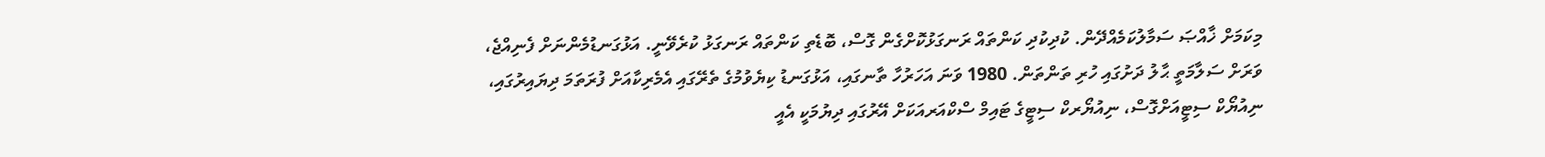މިކަމަށް ޚާއްޞަ ސަމާލުކަމެއްދޭން. ކުދިކުދި ކަންތައް ރަނގަޅުކޮށްގެން ގޮސް، ބޮޑެތި ކަންތައް ރަނގަޅު ކުރެވޭނީ. އަޅުގަނޑުމެންނަށް ފެނިއްޖެ، ވަރަށް ސަލާމަތީ ޙާލު ދަށުގައި ހުރި ތަންތަން. 1980 ވަނަ އަހަރުހާ ތާނގައި، އަޅުގަނޑު ކިޔެވުމުގެ ތެރޭގައި އެމެރިކާއަށް ފުރަތަމަ ދިޔައިރުގައި، ނިއުޔޯކް ސިޓީއަށްގޮސް، ނިއުޔޯރކް ސިޓީގެ ޓައިމް ސްކްއަރއަކަށް އޭރުގައި ދިޔުމަކީ އެއީ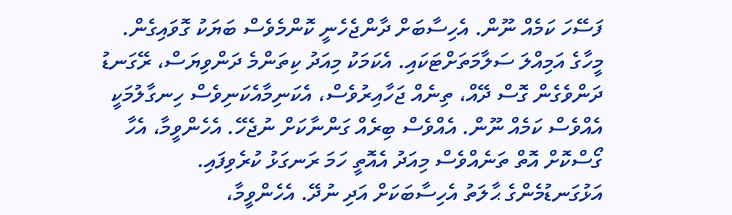ފަސޭހަ ކަމެއް ނޫން. އެހިސާބަށް ދާންޖެހެނީ ކޮންމެވެސް ބަޔަކު ގޮވައިގެން. މީހާގެ އަމިއްލަ ސަލާމަތަށްޓަކައި. އެކަމަކު މިއަދު ކިތަންމެ ދަންވިޔަސް، ރޭގަނޑު ދަންވެގެން ގޮސް ދޭއް، ތިނެއް ޖަހާއިރުވެސް، އެކަނިމާއެކަނިވެސް ހިނގާލުމަކީ އެއްވެސް ކަމެއް ނޫން. އެއްވެސް ބިރެއް ގަންނާކަށް ނުޖެހޭ. އެހެންވީމާ، އެހާ ގޯސްކޮށް އޮތް ތަނެއްވެސް މިއަދު އެއޮތީ ހަމަ ރަނގަޅު ކުރެވިފައި. އަޅުގަނޑުމެންގެ ޙާލަތު އެހިސާބަކަށް އަދި ނުދޭ. އެހެންވީމާ،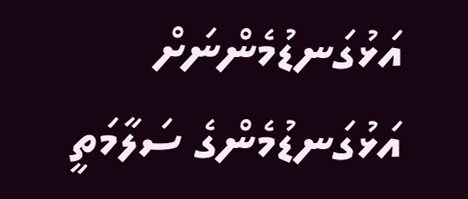އަޅުގަނޑުމެންނަށް އަޅުގަނޑުމެންގެ ސަލާމަތީ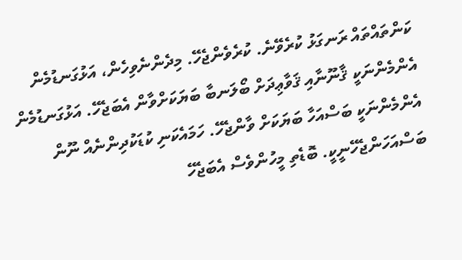ކަންތައްތައް ރަނގަޅު ކުރެވޭނެ. ކުރެވެންޖެހޭ. މިދެންނެވިހެން، އަޅުގަނޑުމެން އެންމެންނަކީ ޤާނޫނާއި ޤަވާޢިދަށް ބޯލަނބާ ބަޔަކަށްވާން އެބަޖެހޭ. އަޅުގަނޑުމެން އެންމެންނަކީ ބަސްއަހާ ބަޔަކަށް ވާންޖެހޭ. ހަމައެކަނި ކުޑަކުދިންނެއް ނޫން ބަސްއަހަންޖެހޭނީކީ. ބޮޑެތި މީހުންވެސް އެބަޖެހޭ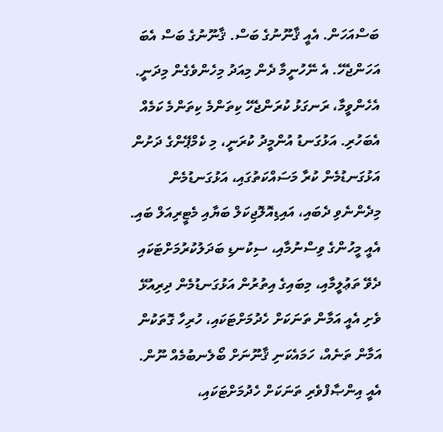ބަސްއަހަން. އެއީ ޤާނޫނުގެ ބަސް. ޤާނޫނުގެ ބަސް އެބަ އަހަންޖެހޭ. އެ ނޭހުނީމާ ދެން މިއަދު މިހެންވެގެން މިދަނީ.
އެހެންވީމާ، ރަނގަޅު ކުރަންޖެހޭ ކިތަންމެ ކިތަންމެ ކަމެއް އެބަހުރި. އަޅުގަނޑު އުންމީދު ކުރަނީ، މި ކެމްޕޭންގެ ދަށުން އަޅުގަނޑުމެން ކުރާ މަސައްކަތުގައި، އަޅުގަނޑުމެން މިދެންނެވި ދެބައި، އައިޑިއޮލޮޖިކަލް ބަޔާއި މެޓީރިއަލް ބައި. އެއީ މީހުންގެ ވިސްނުމާއި، ސިކުނޑި ބަދަލުކުރުމަށްޓަކައި ދެވޭ ތަޢުލީމާއި، މިބައިގެ އިތުރުން އަޅުގަނޑުމެން ދިރިއުޅޭ ވެށި އެއީ އަމާން ތަނަކަށް ހެދުމަށްޓަކައި، ހުރިހާ ގޮތަކުން އަމާން ތަނެއް، ހަމައެކަނި ޤާނޫނަށް ބޯލެނބުމެއް ނޫން. އެއީ އިންޞާފްވެރި ތަނަކަށް ހެދުމަށްޓަކައި،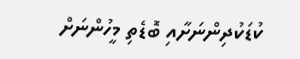ކުޑަކުދިންނަށާއި ބޮޑެތި މީހުންނަށް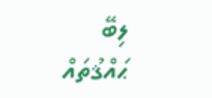ލިބޭ ޙައްޤުތައް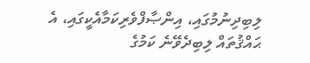ލިބިދިނުމުގައި، އިންޞާފްވެރިކަމާއެކީގައި، އެ ޙައްޤުތައް ލިބިދެވޭނެ ކަމުގެ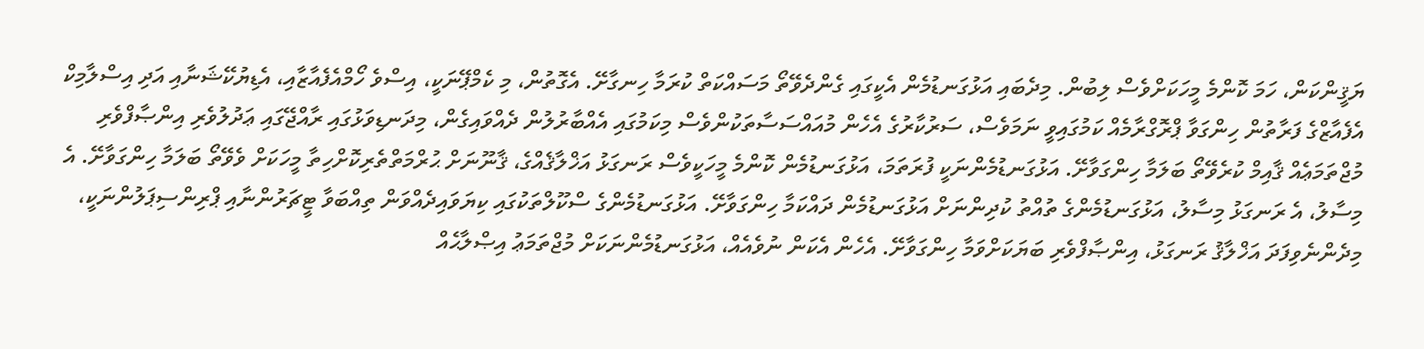ޔަޤީންކަން، ހަމަ ކޮންމެ މީހަކަށްވެސް ލިބުން. މިދެބައި އަޅުގަނޑުމެން އެކީގައި ގެންދެވޭތޯ މަސައްކަތް ކުރަމާ ހިނގާށޭ. އެގޮތުން، މި ކެމްޕޭނަކީ، އިސްވެ ހޯމްއެފެއާޒާއި، އެޑިޔުކޭޝަނާއި އަދި އިސްލާމިކް އެފެއާޒްގެ ފަރާތުން ހިންގަވާ ޕްރޮގްރާމެއް ކަމުގައިވީ ނަމަވެސް، ސަރުކާރުގެ އެހެން މުއައްސަސާތަކުންވެސް މިކަމުގައި އެއްބާރުލުން ދެއްވައިގެން، މިދަނޑިވަޅުގައި ރާއްޖޭގައި ޢަދުލުވެރި އިންޞާފްވެރި މުޖްތަމަޢެއް ޤާއިމް ކުރެވޭތޯ ބަލަމާ ހިންގަވާށޭ. އަޅުގަނޑުމެންނަކީ ފުރަތަމަ، އަޅުގަނޑުމެން ކޮންމެ މީހަކީވެސް ރަނގަޅު އަޚްލާޤެއްގެ، ޤާނޫނަށް ޙުރްމަތްތެރިކޮށްހިތާ މީހަކަށް ވެވޭތޯ ބަލަމާ ހިންގަވާށޭ. އެ މިސާލު، އެ ރަނގަޅު މިސާލު، އަޅުގަނޑުމެންގެ ތުއްތު ކުދިންނަށް އަޅުގަނޑުމެން ދައްކަމާ ހިންގަވާށޭ. އަޅުގަނޑުމެންގެ ސްކޫލްތަކުގައި ކިޔަވައިދެއްވަން ތިއްބަވާ ޓީޗަރުންނާއި ޕްރިންސިޕަލުންނަކީ، މިދެންނެވިފަދަ އަޚްލާޤު ރަނގަޅު، އިންޞާފްވެރި ބަޔަކަށްވަމާ ހިންގަވާށޭ. އެހެން އެކަން ނުވެއެއް، އަޅުގަނޑުމެންނަކަށް މުޖްތަމަޢު އިޞްލާޙެއް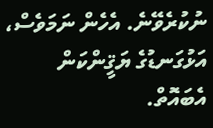ނުކުރެވޭނެ. އެހެން ނަމަވެސް، އަޅުގަނޑުގެ ޔަޤީންކަން އެބައޮތް.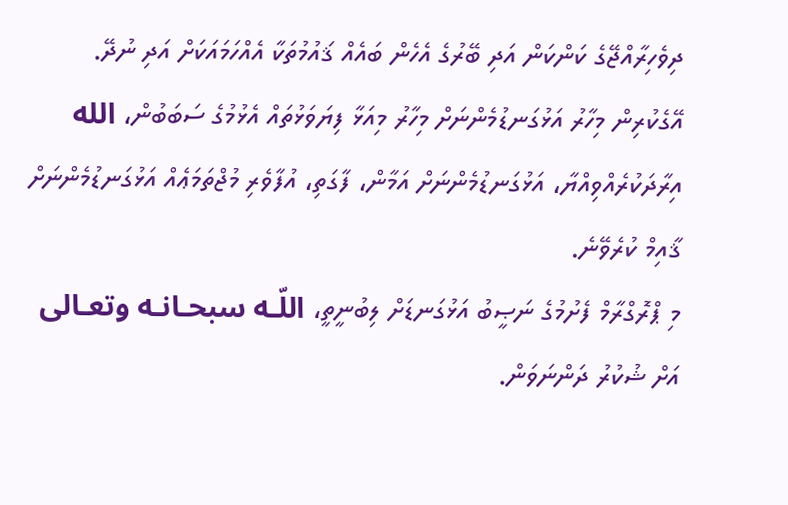ދިވެހިރާއްޖޭގެ ކަންކަން އަދި ބޭރުގެ އެހެން ބައެއް ޤައުމުތަކާ އެއްހަމައަކަށް އަދި ނުދޭ. އޭގެކުރިން މިހާރު އަޅުގަނޑުމެންނަށް މިހާރު މިއަޅާ ފިޔަވަޅުތައް އެޅުމުގެ ސަބަބުން، الله އިރާދަކުރެއްވިއްޔާ، އަޅުގަނޑުމެންނަށް އަމާން، ފާގަތި، އުފާވެރި މުޖްތަމަޢެއް އަޅުގަނޑުމެންނަށް ޤާއިމް ކުރެވޭނެ.
މި ޕްރޮގްރާމް ފެށުމުގެ ނަޞީބު އަޅުގަނޑަށް ލިބުނީތީ، اللّـه سبحـانـه وتعـالى އަށް ޝުކުރު ދަންނަވަން.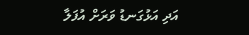އަދި އަޅުގަނޑު ވަރަށް އުފަލާ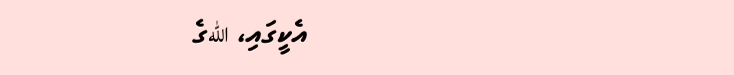އެކީގައި، اللهގެ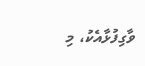ވާގިފުޅާއެކު، މި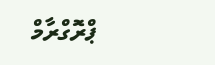ޕްރޮގްރާމް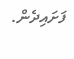ފަށައިދެން.